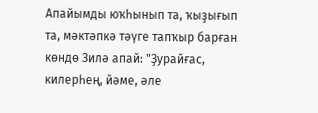Апайымды юҡһынып та, ҡыҙығып та, мәктәпкә тәүге тапҡыр барған көндө Зилә апай: "Ҙурайғас, килерһең, йәме, әле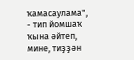ҡамасаулама", - тип йомшаҡ ҡына әйтеп, мине, тиҙҙән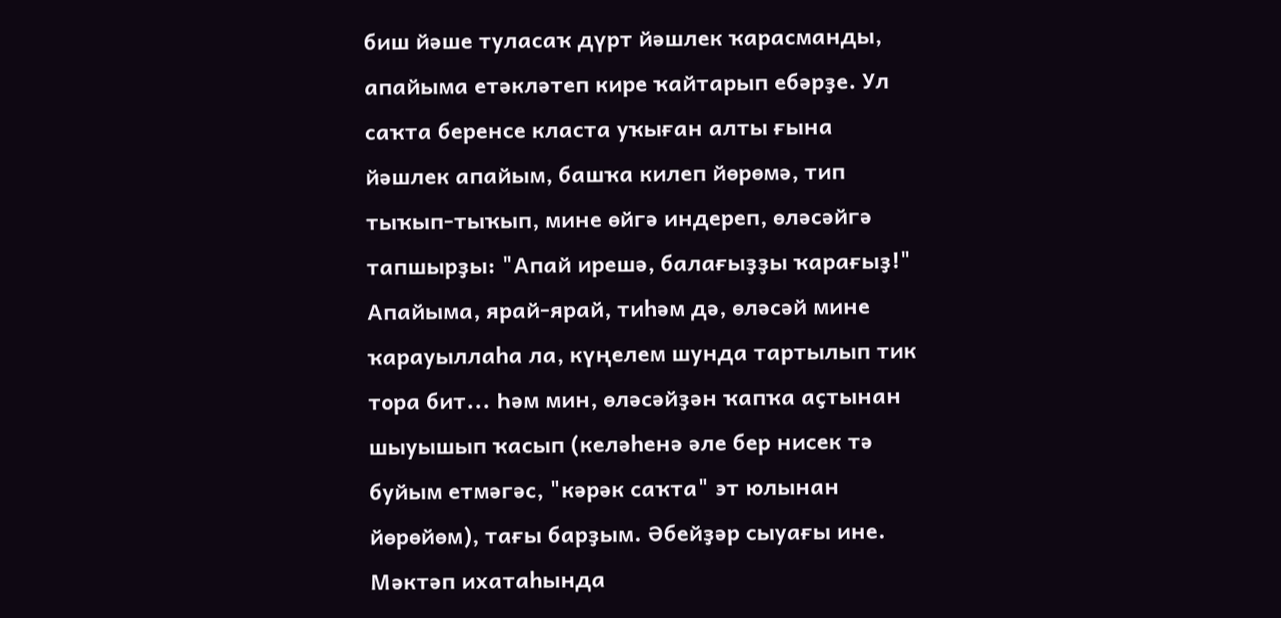биш йәше туласаҡ дүрт йәшлек ҡарасманды, апайыма етәкләтеп кире ҡайтарып ебәрҙе. Ул саҡта беренсе класта уҡыған алты ғына йәшлек апайым, башҡа килеп йөрөмә, тип тыҡып-тыҡып, мине өйгә индереп, өләсәйгә тапшырҙы: "Апай ирешә, балағыҙҙы ҡарағыҙ!"
Апайыма, ярай-ярай, тиһәм дә, өләсәй мине ҡарауыллаһа ла, күңелем шунда тартылып тик тора бит... Һәм мин, өләсәйҙән ҡапҡа аҫтынан шыуышып ҡасып (келәһенә әле бер нисек тә буйым етмәгәс, "кәрәк саҡта" эт юлынан йөрөйөм), тағы барҙым. Әбейҙәр сыуағы ине. Мәктәп ихатаһында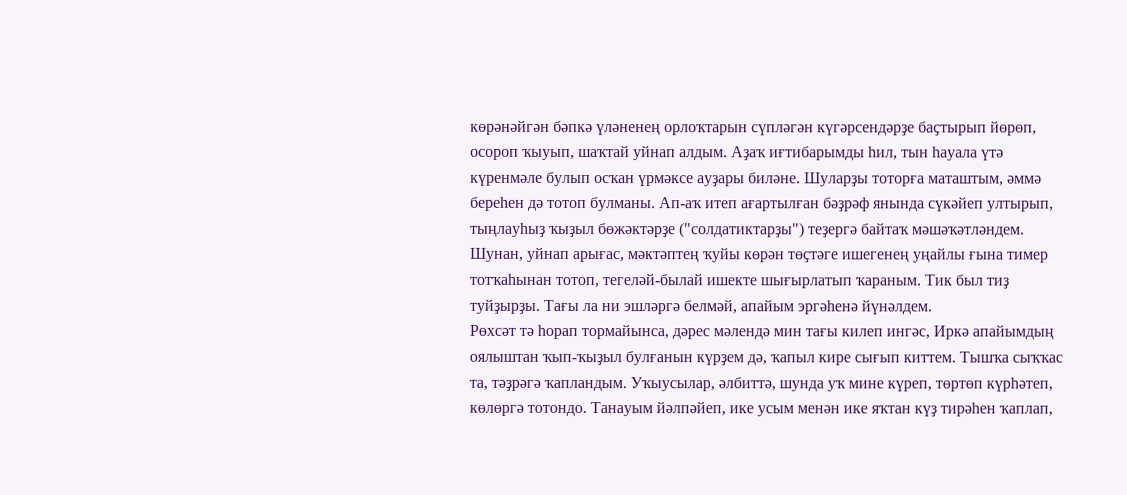көрәнәйгән бәпкә үләненең орлоҡтарын сүпләгән күгәрсендәрҙе баҫтырып йөрөп, осороп ҡыуып, шаҡтай уйнап алдым. Аҙаҡ иғтибарымды һил, тын һауала үтә күренмәле булып осҡан үрмәксе ауҙары биләне. Шуларҙы тоторға маташтым, әммә береһен дә тотоп булманы. Ап-аҡ итеп ағартылған бәҙрәф янында сүкәйеп ултырып, тыңлауһыҙ ҡыҙыл бөжәктәрҙе ("солдатиктарҙы") теҙергә байтаҡ мәшәҡәтләндем.
Шунан, уйнап арығас, мәктәптең ҡуйы көрән төҫтәге ишегенең уңайлы ғына тимер тотҡаһынан тотоп, тегеләй-былай ишекте шығырлатып ҡараным. Тик был тиҙ туйҙырҙы. Тағы ла ни эшләргә белмәй, апайым эргәһенә йүнәлдем.
Рөхсәт тә һорап тормайынса, дәрес мәлендә мин тағы килеп ингәс, Иркә апайымдың оялыштан ҡып-ҡыҙыл булғанын күрҙем дә, ҡапыл кире сығып киттем. Тышҡа сыҡҡас та, тәҙрәгә ҡапландым. Уҡыусылар, әлбиттә, шунда уҡ мине күреп, төртөп күрһәтеп, көлөргә тотондо. Танауым йәлпәйеп, ике усым менән ике яҡтан күҙ тирәһен ҡаплап,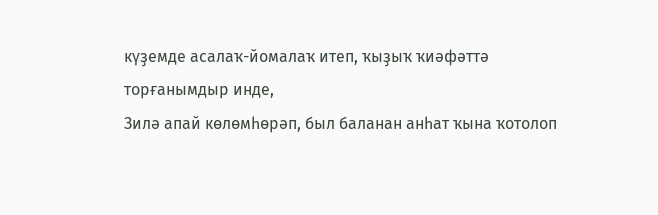күҙемде асалаҡ-йомалаҡ итеп, ҡыҙыҡ ҡиәфәттә торғанымдыр инде,
Зилә апай көлөмһөрәп, был баланан анһат ҡына ҡотолоп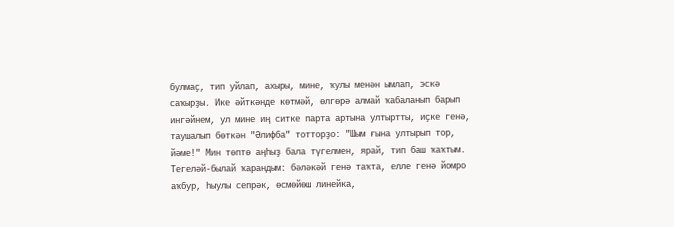булмаҫ, тип уйлап, ахыры, мине, ҡулы менән ымлап, эскә саҡырҙы. Ике әйткәнде көтмәй, өлгөрә алмай ҡабаланып барып ингәйнем, ул мине иң ситке парта артына ултыртты, иҫке генә, таушалып бөткән "Әлифба" тотторҙо: "Шым ғына ултырып тор, йәме!" Мин төптө аңһыҙ бала түгелмен, ярай, тип баш ҡаҡтым. Тегеләй-былай ҡарандым: бәләкәй генә таҡта, елле генә йомро аҡбур, һыулы сепрәк, өсмөйөш линейка,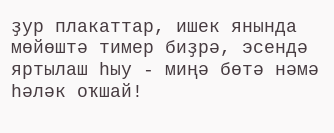ҙур плакаттар, ишек янында мөйөштә тимер биҙрә, эсендә яртылаш һыу - миңә бөтә нәмә һәләк оҡшай!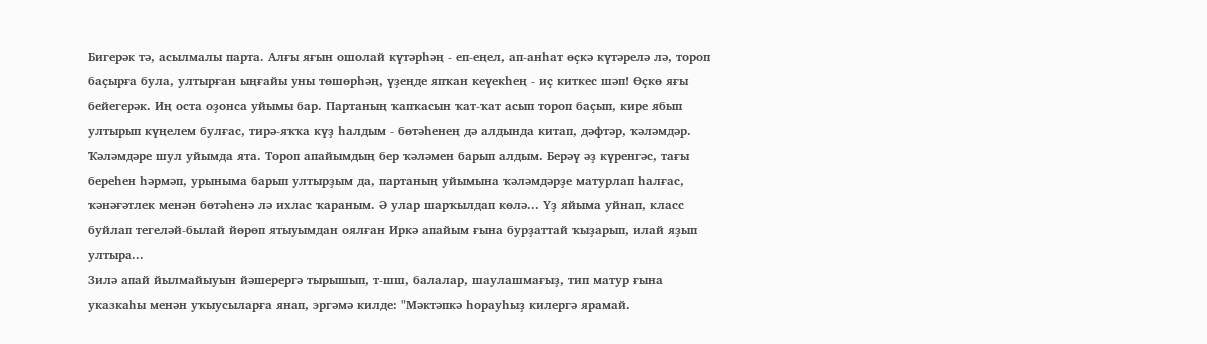Бигерәк тә, асылмалы парта. Алғы яғын ошолай күтәрһәң - еп-еңел, ап-анһат өҫкә күтәрелә лә, тороп баҫырға була, ултырған ыңғайы уны төшөрһәң, үҙеңде япҡан кеүекһең - иҫ киткес шәп! Өҫкө яғы бейегерәк. Иң оста оҙонса уйымы бар. Партаның ҡапҡасын ҡат-ҡат асып тороп баҫып, кире ябып ултырып күңелем булғас, тирә-яҡҡа күҙ һалдым - бөтәһенең дә алдында китап, дәфтәр, ҡәләмдәр. Ҡәләмдәре шул уйымда ята. Тороп апайымдың бер ҡәләмен барып алдым. Берәү әҙ күренгәс, тағы береһен һәрмәп, урыныма барып ултырҙым да, партаның уйымына ҡәләмдәрҙе матурлап һалғас, ҡәнәғәтлек менән бөтәһенә лә ихлас ҡараным. Ә улар шарҡылдап көлә... Үҙ яйыма уйнап, класс буйлап тегеләй-былай йөрөп ятыуымдан оялған Иркә апайым ғына бурҙаттай ҡыҙарып, илай яҙып ултыра...
Зилә апай йылмайыуын йәшерергә тырышып, т-шш, балалар, шаулашмағыҙ, тип матур ғына указкаһы менән уҡыусыларға янап, эргәмә килде: "Мәктәпкә һорауһыҙ килергә ярамай.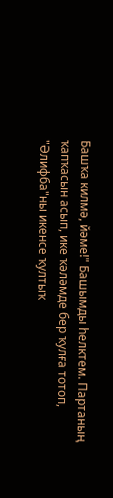Башҡа килмә, йәме!" Башымды һелктем. Партаның ҡапҡасын асып, ике ҡәләмде бер ҡулға тотоп, "Әлифба"ны икенсе ҡултыҡ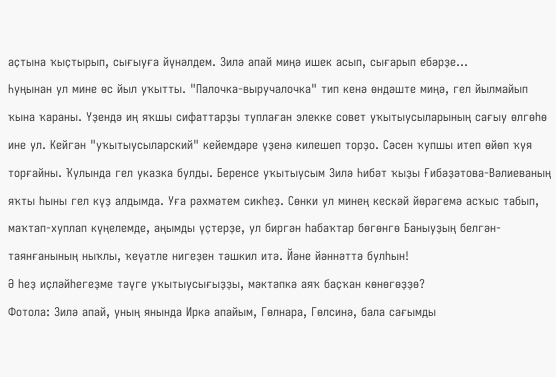аҫтына ҡыҫтырып, сығыуға йүнәлдем. Зилә апай миңә ишек асып, сығарып ебәрҙе...
Һуңынан ул мине өс йыл уҡытты. "Палочка-выручалочка" тип кенә өндәште миңә, гел йылмайып ҡына ҡараны. Үҙендә иң яҡшы сифаттарҙы туплаған элекке совет уҡытыусыларының сағыу өлгөһө ине ул. Кейгән "уҡытыусыларский" кейемдәре үҙенә килешеп торҙо. Сәсен ҡупшы итеп өйөп ҡуя торғайны. Ҡулында гел указка булды. Беренсе уҡытыусым Зилә Һибәт ҡыҙы Ғибәҙәтова-Вәлиеваның яҡты һыны гел күҙ алдымда. Уға рәхмәтем сикһеҙ. Сөнки ул минең кескәй йөрәгемә асҡыс табып, маҡтап-хуплап күңелемде, аңымды үҫтерҙе, ул биргән һабаҡтар бөгөнгө Баныуҙың белгән-таянғанының ныҡлы, ҡеүәтле нигеҙен тәшкил итә. Йәне йәннәттә булһын!
Ә һеҙ иҫләйһегеҙме тәүге уҡытыусығыҙҙы, мәктәпкә аяҡ баҫҡан көнөгөҙҙө?
Фотола: Зилә апай, уның янында Иркә апайым, Гөлнара, Гөлсинә, бала сағымды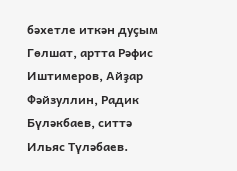бәхетле иткән дуҫым Гөлшат, артта Рәфис Иштимеров, Айҙар Фәйзуллин, Радик Бүләкбаев, ситтә Ильяс Түләбаев.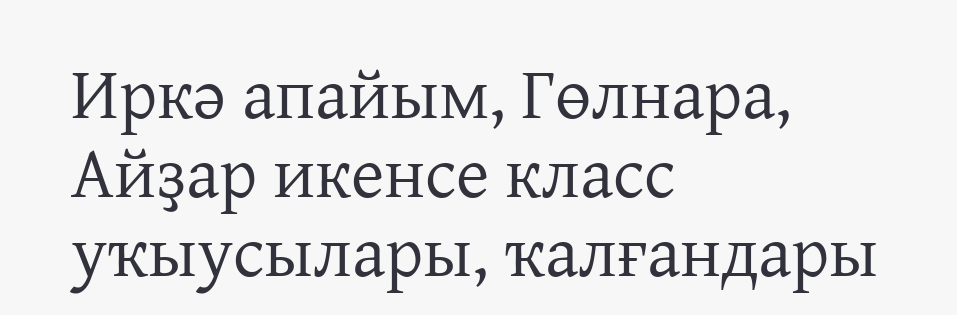Иркә апайым, Гөлнара, Айҙар икенсе класс уҡыусылары, ҡалғандары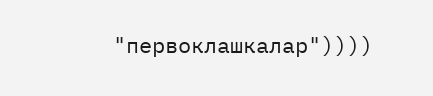"первоклашкалар"))))